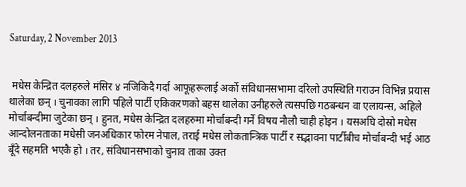Saturday, 2 November 2013


 मधेस केन्द्रित दलहरुले मंसिर ४ नजिकिदै गर्दा आफूहरूलाई अर्को संविधानसभामा दरिलो उपस्थिति गराउन विभिन्न प्रयास थालेका छन् । चुनावका लागि पहिले पार्टी एकिकरणको बहस थालेका उनीहरुले त्यसपछि गठबन्धन वा एलायन्स, अहिले मोर्चाबन्दीमा जुटेका छन् । हुनत, मधेस केन्द्रित दलहरुमा मोर्चाबन्दी गर्ने विषय नौलौ चाही होइन । यसअघि दोस्रो मधेस आन्दोलनताका मधेसी जनअधिकार फोरम नेपाल, तराई मधेस लोकतान्त्रिक पार्टी र सद्भावना पार्टीबीच मोर्चाबन्दी भई आठ बूँदे सहमति भएकै हो । तर, संविधानसभाको चुनाव ताका उक्त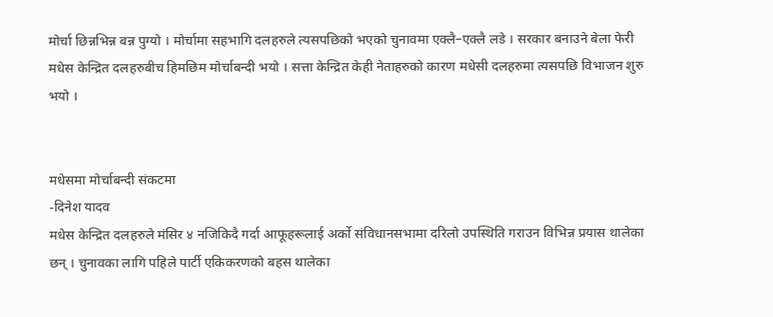मोर्चा छिन्नभिन्न बन्न पुग्यो । मोर्चामा सहभागि दलहरुले त्यसपछिको भएको चुनावमा एक्लै–एक्लै लडे । सरकार बनाउने बेला फेरी मधेस केन्द्रित दलहरुबीच हिमछिम मोर्चाबन्दी भयो । सत्ता केन्द्रित केही नेताहरुको कारण मधेसी दलहरुमा त्यसपछि विभाजन शुरु भयो ।


मधेसमा मोर्चाबन्दी संकटमा
-दिनेश यादव
मधेस केन्द्रित दलहरुले मंसिर ४ नजिकिदै गर्दा आफूहरूलाई अर्को संविधानसभामा दरिलो उपस्थिति गराउन विभिन्न प्रयास थालेका छन् । चुनावका लागि पहिले पार्टी एकिकरणको बहस थालेका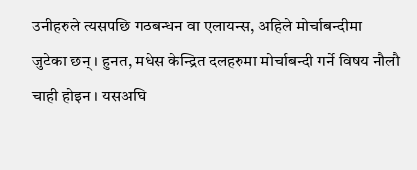उनीहरुले त्यसपछि गठबन्धन वा एलायन्स, अहिले मोर्चाबन्दीमा जुटेका छन् । हुनत, मधेस केन्द्रित दलहरुमा मोर्चाबन्दी गर्ने विषय नौलौ चाही होइन । यसअघि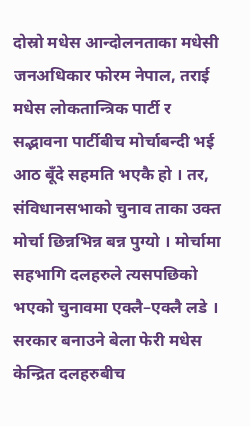दोस्रो मधेस आन्दोलनताका मधेसी जनअधिकार फोरम नेपाल, तराई मधेस लोकतान्त्रिक पार्टी र सद्भावना पार्टीबीच मोर्चाबन्दी भई आठ बूँदे सहमति भएकै हो । तर, संविधानसभाको चुनाव ताका उक्त मोर्चा छिन्नभिन्न बन्न पुग्यो । मोर्चामा सहभागि दलहरुले त्यसपछिको भएको चुनावमा एक्लै–एक्लै लडे । सरकार बनाउने बेला फेरी मधेस केन्द्रित दलहरुबीच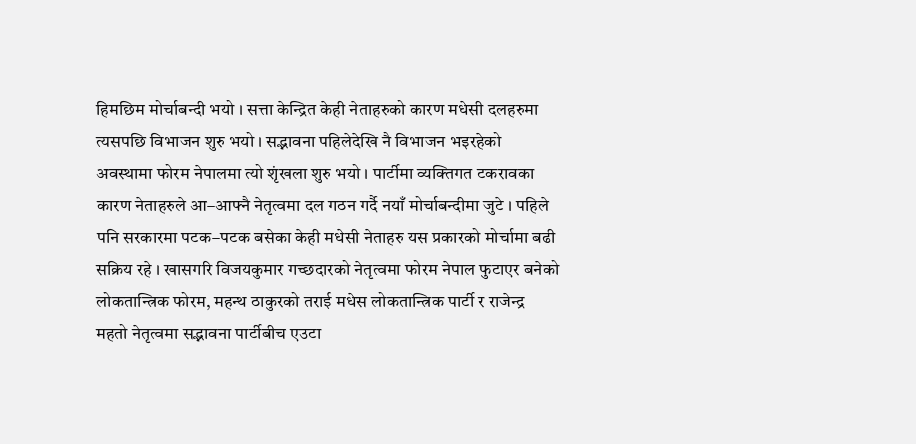हिमछिम मोर्चाबन्दी भयो । सत्ता केन्द्रित केही नेताहरुको कारण मधेसी दलहरुमा त्यसपछि विभाजन शुरु भयो । सद्भावना पहिलेदेखि नै विभाजन भइरहेको अवस्थामा फोरम नेपालमा त्यो शृंखला शुरु भयो । पार्टीमा व्यक्तिगत टकरावका कारण नेताहरुले आ–आफ्नै नेतृत्वमा दल गठन गर्दै नयाँ मोर्चाबन्दीमा जुटे । पहिले पनि सरकारमा पटक–पटक बसेका केही मधेसी नेताहरु यस प्रकारको मोर्चामा बढी सक्रिय रहे । खासगरि विजयकुमार गच्छदारको नेतृत्वमा फोरम नेपाल फुटाएर बनेको लोकतान्त्रिक फोरम, महन्थ ठाकुरको तराई मधेस लोकतान्त्रिक पार्टी र राजेन्द्र महतो नेतृत्वमा सद्भावना पार्टीबीच एउटा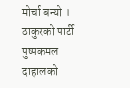मोर्चा बन्यो । ठाकुरको पार्टी पुष्पकमल दाहालको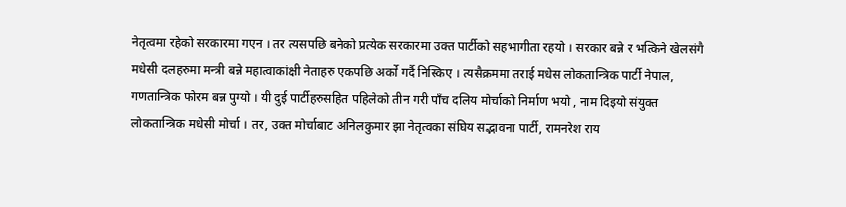नेतृत्वमा रहेको सरकारमा गएन । तर त्यसपछि बनेको प्रत्येक सरकारमा उक्त पार्टीको सहभागीता रहयो । सरकार बन्ने र भत्किने खेलसंगै मधेसी दलहरुमा मन्त्री बन्ने महात्वाकांक्षी नेताहरु एकपछि अर्को गर्दै निस्किए । त्यसैक्रममा तराई मधेस लोकतान्त्रिक पार्टी नेपाल, गणतान्त्रिक फोरम बन्न पुग्यो । यी दुई पार्टीहरुसहित पहिलेको तीन गरी पाँच दलिय मोर्चाको निर्माण भयो , नाम दिइयो संयुक्त लोकतान्त्रिक मधेसी मोर्चा । तर, उक्त मोर्चाबाट अनिलकुमार झा नेतृत्वका संघिय सद्भावना पार्टी, रामनरेश राय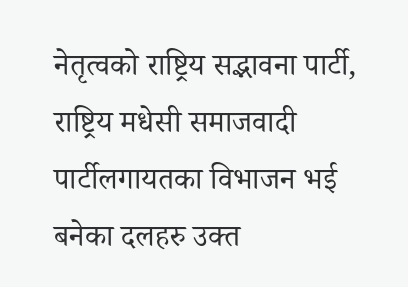नेतृत्वको राष्ट्रिय सद्भावना पार्टी, राष्ट्रिय मधेसी समाजवादी पार्टीलगायतका विभाजन भई बनेका दलहरु उक्त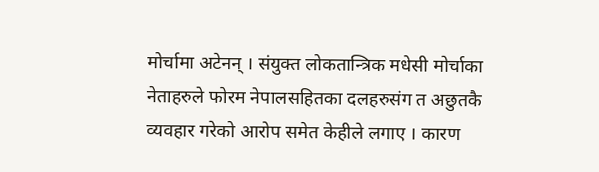मोर्चामा अटेनन् । संयुक्त लोकतान्त्रिक मधेसी मोर्चाका नेताहरुले फोरम नेपालसहितका दलहरुसंग त अछुतकै व्यवहार गरेको आरोप समेत केहीले लगाए । कारण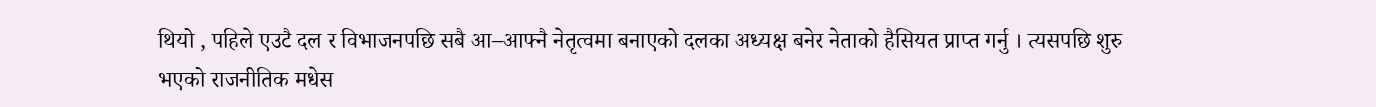थियो , पहिले एउटै दल र विभाजनपछि सबै आ–आफ्नै नेतृत्वमा बनाएको दलका अध्यक्ष बनेर नेताको हैसियत प्राप्त गर्नु । त्यसपछि शुरु भएको राजनीतिक मधेस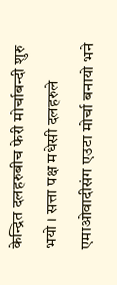केन्द्रित दलहरुबीच फेरी मोर्चाबन्दी शुरु भयो । सत्ता पक्ष मधेसी दलहरुले एमाओवादीसंग एउटा मोर्चा बनायो भने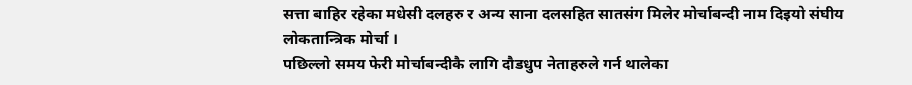सत्ता बाहिर रहेका मधेसी दलहरु र अन्य साना दलसहित सातसंग मिलेर मोर्चाबन्दी नाम दिइयो संघीय लोकतान्त्रिक मोर्चा ।
पछिल्लो समय फेरी मोर्चाबन्दीकै लागि दौडधुप नेताहरुले गर्न थालेका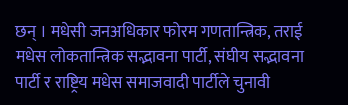छन् । मधेसी जनअधिकार फोरम गणतान्त्रिक, तराई मधेस लोकतान्त्रिक सद्भावना पार्टी, संघीय सद्भावना पार्टी र राष्ट्रिय मधेस समाजवादी पार्टीले चुनावी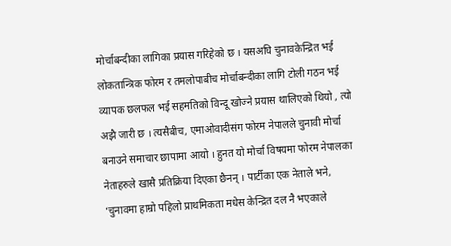मोर्चाबन्दीका लागिका प्रयास गरिहेको छ । यसअघि चुनावकेन्द्रित भई लोकतान्त्रिक फोरम र तमलोपाबीच मोर्चाबन्दीका लागि टोली गठन भई व्यापक छलफल भई सहमतिको विन्दू खोज्ने प्रयास थालिएको थियो , त्यो अझै जारी छ । त्यसैबीच, एमाओवादीसंग फोरम नेपालले चुनावी मोर्चा बनाउने समाचार छापामा आयो । हुनत यो मोर्चा विषयमा फोरम नेपालका नेताहरुले खासै प्रतिक्रिया दिएका छैनन् । पार्टीका एक नेताले भने, ‘चुनावमा हाम्रो पहिलो प्राथमिकता मधेस केन्द्रित दल नै भएकाले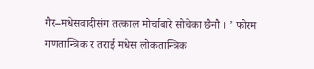गैर–मधेसवादीसंग तत्काल मोर्चाबारे सोचेका छैनौ । ’ फोरम गणतान्त्रिक र तराई मधेस लोकतान्त्रिक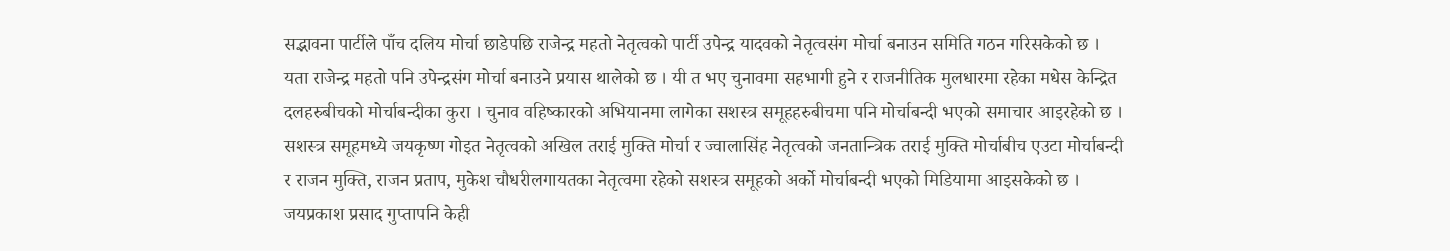सद्भावना पार्टीले पाँच दलिय मोर्चा छाडेपछि राजेन्द्र महतो नेतृत्वको पार्टी उपेन्द्र यादवको नेतृत्वसंग मोर्चा बनाउन समिति गठन गरिसकेको छ । यता राजेन्द्र महतो पनि उपेन्द्रसंग मोर्चा बनाउने प्रयास थालेको छ । यी त भए चुनावमा सहभागी हुने र राजनीतिक मुलधारमा रहेका मधेस केन्द्रित दलहरुबीचको मोर्चाबन्दीका कुरा । चुनाव वहिष्कारको अभियानमा लागेका सशस्त्र समूहहरुबीचमा पनि मोर्चाबन्दी भएको समाचार आइरहेको छ । सशस्त्र समूहमध्ये जयकृष्ण गोइत नेतृत्वको अखिल तराई मुक्ति मोर्चा र ज्वालासिंह नेतृत्वको जनतान्त्रिक तराई मुक्ति मोर्चाबीच एउटा मोर्चाबन्दी र राजन मुक्ति, राजन प्रताप, मुकेश चौधरीलगायतका नेतृत्वमा रहेको सशस्त्र समूहको अर्को मोर्चाबन्दी भएको मिडियामा आइसकेको छ । जयप्रकाश प्रसाद गुप्तापनि केही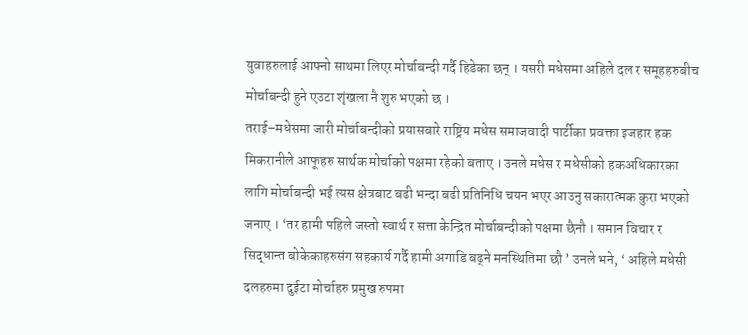युवाहरुलाई आफ्नो साथमा लिएर मोर्चाबन्दी गर्दै हिडेका छन् । यसरी मधेसमा अहिले दल र समूहहरुबीच मोर्चाबन्दी हुने एउटा शृंखला नै शुरु भएको छ ।
तराई–मधेसमा जारी मोर्चाबन्दीको प्रयासबारे राष्ट्रिय मधेस समाजवादी पार्टीका प्रवक्ता इजहार हक मिकरानीले आफूहरु सार्थक मोर्चाको पक्षमा रहेको बताए । उनले मधेस र मधेसीको हकअधिकारका लागि मोर्चाबन्दी भई त्यस क्षेत्रबाट बढी भन्दा बढी प्रतिनिधि चयन भएर आउनु सकारात्मक कुरा भएको जनाए । ‘तर हामी पहिले जस्तो स्वार्थ र सत्ता केन्द्रित मोर्चाबन्दीको पक्षमा छैनौ । समान विचार र सिद्धान्त बोकेकाहरुसंग सहकार्य गर्दै हामी अगाडि बढ्ने मनस्थितिमा छौ ’ उनले भने, ‘ अहिले मधेसी दलहरुमा दुईटा मोर्चाहरु प्रमुख रुपमा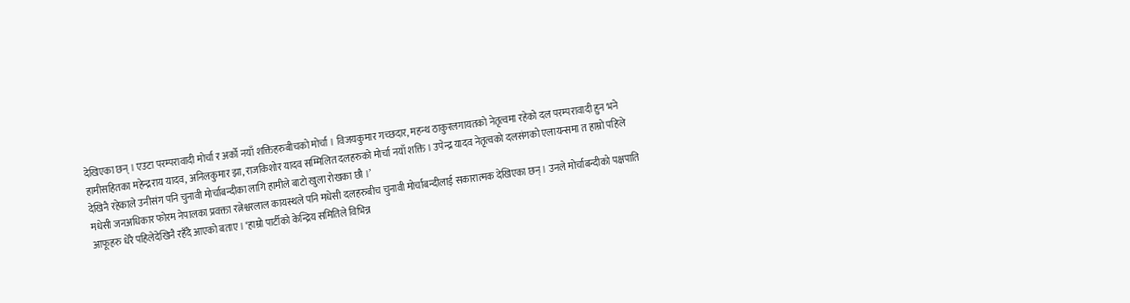देखिएका छन् । एउटा परम्परावादी मोर्चा र अर्को नयाँ शक्तिहरुबीचको मोर्चा । विजयकुमार गच्छदार, महन्थ ठाकुरलगायतको नेतृत्वमा रहेको दल परम्परावादी हुन भने हामीसहितका महेन्द्रराय यादव, अनिलकुमार झा, राजकिशोर यादव सम्मिलित दलहरुको मोर्चा नयाँ शक्ति । उपेन्द्र यादव नेतृत्वको दलसंगको एलायन्समा त हाम्रो पहिले देखिनै रहेकाले उनीसंग पनि चुनावी मोर्चाबन्दीका लागि हामीले बाटो खुला रोखका छौ ।’
मधेसी जनअधिकार फोरम नेपालका प्रवक्ता रत्नेश्वरलाल कायस्थले पनि मधेसी दलहरुबीच चुनावी मोर्चाबन्दीलाई सकारात्मक देखिएका छन् । उनले मोर्चाबन्दीको पक्षपाति आफूहरु धेरै पहिलेदेखिनै रहँदै आएको बताए । ‘हाम्रो पार्टीको केन्द्रिय समितिले विभिन्न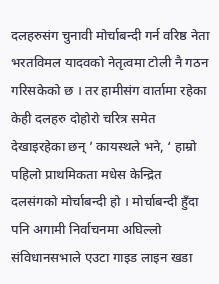दलहरुसंग चुनावी मोर्चाबन्दी गर्न वरिष्ठ नेता भरतविमल यादवको नेतृत्वमा टोली नै गठन गरिसकेको छ । तर हामीसंग वार्तामा रहेका केही दलहरु दोहोरो चरित्र समेत देखाइरहेका छन् ’ कायस्थले भने, ‘ हाम्रो पहिलो प्राथमिकता मधेस केन्द्रित दलसंगको मोर्चाबन्दी हो । मोर्चाबन्दी हुँदा पनि अगामी निर्वाचनमा अघिल्लो संविधानसभाले एउटा गाइड लाइन खडा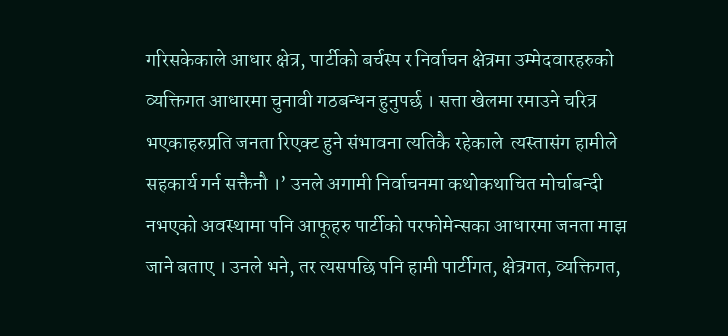गरिसकेकाले आधार क्षेत्र, पार्टीको बर्चस्प र निर्वाचन क्षेत्रमा उम्मेदवारहरुको व्यक्तिगत आधारमा चुनावी गठबन्धन हुनुपर्छ । सत्ता खेलमा रमाउने चरित्र भएकाहरुप्रति जनता रिएक्ट हुने संभावना त्यतिकै रहेकाले  त्यस्तासंग हामीले सहकार्य गर्न सक्तैनौ ।’ उनले अगामी निर्वाचनमा कथोकथाचित मोर्चाबन्दी नभएको अवस्थामा पनि आफूहरु पार्टीको परफोमेन्सका आधारमा जनता माझ जाने बताए । उनले भने, तर त्यसपछि पनि हामी पार्टीगत, क्षेत्रगत, व्यक्तिगत,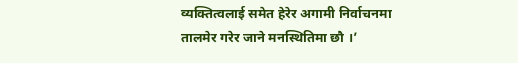व्यक्तित्वलाई समेत हेरेर अगामी निर्वाचनमा तालमेर गरेर जाने मनस्थितिमा छौ ।’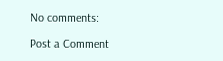No comments:

Post a Comment